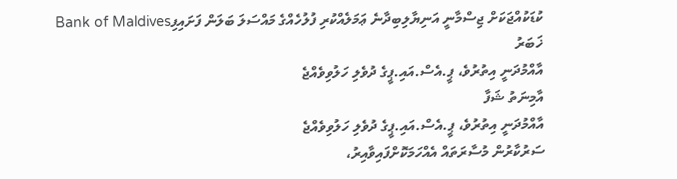ކުޑަކުއްޖަކަށް ޖިސްމާނީ އަނިޔާލިބިދާނެ ޢަމަލެއްކުރި ފުލުހެއްގެ މައްސަލަ ބަލަން ފަށައިފިBank of Maldives
ޚަބަރު
އާއްމުދަނީ އިތުރުވެ، ޕީ.އެސް.އައި.ޕީގެ ދުވެލި ހަލުވިވެއްޖެ
އާމިނަތު ޝަފާ
އާއްމުދަނީ އިތުރުވެ، ޕީ.އެސް.އައި.ޕީގެ ދުވެލި ހަލުވިވެއްޖެ
ސަރުކާރުން މުސާރަތައް އެއްހަމަކޮށްފައިވާއިރު،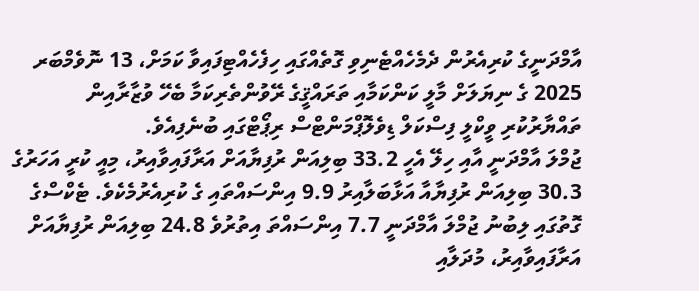އާމްދަނީގެ ކުރިއެރުން ދެމެހެއްޓެނިވި ގޮތެއްގައި ހިފެހެއްޓިފައިވާ ކަމަށް، 13 ނޮވެމްބަރ 2025 ގެ ނިޔަލަށް މާލީ ކަންކަމާއި ތަރައްޤީގެ ރޭވުންތެރިކަމާ ބެހޭ ވުޒާރާއިން ތައްޔާރުކުރި ވީކްލީ ފިސްކަލް ޑިވެލޮޕްމަންޓްސް ރިޕޯޓްގައި ބުނެފިއެވެ.
ޖުމްލަ އާމްދަނީ އާއި ހިލޭ އެހީ 33.2 ބިލިއަން ރުފިޔާއަށް އަރާފައިވާއިރު، މިއީ ކުރީ އަހަރުގެ 30.3 ބިލިއަން ރުފިޔާއާ އަޅާބަލާއިރު 9.9 އިންސައްތައި ގެ ކުރިއެރުމެކެވެ. ޓެކްސްގެ ގޮތުގައި ލިބުނު ޖުމްލަ އާމްދަނީ 7.7 އިންސައްތަ އިތުރުވެ 24.8 ބިލިއަން ރުފިޔާއަށް އަރާފައިވާއިރު، މުދަލާއި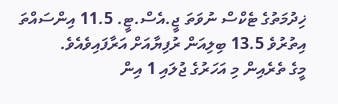ޚިދުމަތުގެ ޓެކްސް ނުވަތަ ޖީ.އެސް.ޓީ. 11.5 އިންސައްތަ އިތުރުވެ 13.5 ބިލިއަން ރުފިޔާއަށް އަރާފައިވެއެވެ.
މީގެ ތެރެއިން މި އަހަރުގެ ޖުލައި 1 އިން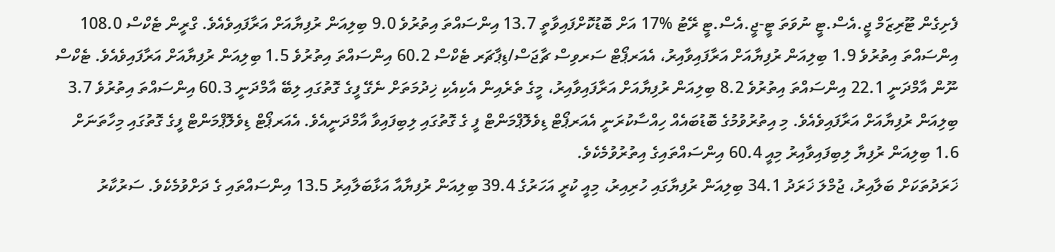ފެށިގެން ޓޫރިޒަމް ޖީ.އެސް.ޓީ ނުވަތަ ޓީ-ޖީ.އެސް.ޓީ ރޭޓު %17 އަށް ބޮޑުކޮށްފައިވާތީ 13.7 އިންސައްތަ އިތުރުވެ 9.0 ބިލިއަން ރުފިޔާއަށް އަރާފައިވެއެވެ. ގްރީން ޓެކްސް 108.0 އިންސައްތަ އިތުރުވެ 1.9 ބިލިއަން ރުފިޔާއަށް އަރާފައިވާއިރު، އެއަރޕޯޓް ސަރވިސް ޗާޖަސް/ޑިޕާޗަރ ޓެކްސް 60.2 އިންސައްތަ އިތުރުވެ 1.5 ބިލިއަން ރުފިޔާއަށް އަރާފައިވެއެވެ. ޓެކްސް ނޫން އާމްދަނީ 22.1 އިންސައްތަ އިތުރުވެ 8.2 ބިލިއަން ރުފިޔާއަށް އަރާފައިވާއިރު، މީގެ ތެރެއިން އެކިއެކި ޚިދުމަތަށް ނެގޭ ފީގެ ގޮތުގައި ލިބޭ އާމްދަނީ 60.3 އިންސައްތަ އިތުރުވެ 3.7 ބިލިއަން ރުފިޔާއަށް އަރާފައިވެއެވެ. މި އިތުރުވުމުގެ ބޮޑުބައެއް ހިއްސާކުރަނީ އެއަރޕޯޓް ޑިވެލޮޕްމަންޓް ފީ ގެ ގޮތުގައި ލިބިފައިވާ އާމްދަނީއެވެ. އެއަރޕޯޓް ޑިވެލޮޕްމަންޓް ފީގެ ގޮތުގައި މިހާތަނަށް 1.6 ބިލިއަން ރުފިޔާ ލިބިފައިވާއިރު މިއީ 60.4 އިންސައްތައިގެ އިތުރުވުމެކެވެ.
ޚަރަދުތަކަށް ބަލާއިރު، ޖުމްލަ ޚަރަދު 34.1 ބިލިއަން ރުފިޔާގައި ހުރިއިރު، މިއީ ކުރީ އަހަރުގެ 39.4 ބިލިއަން ރުފިޔާއާ އަޅާބަލާއިރު 13.5 އިންސައްތައި ގެ ދަށްވުމެކެވެ. ސަރުކާރު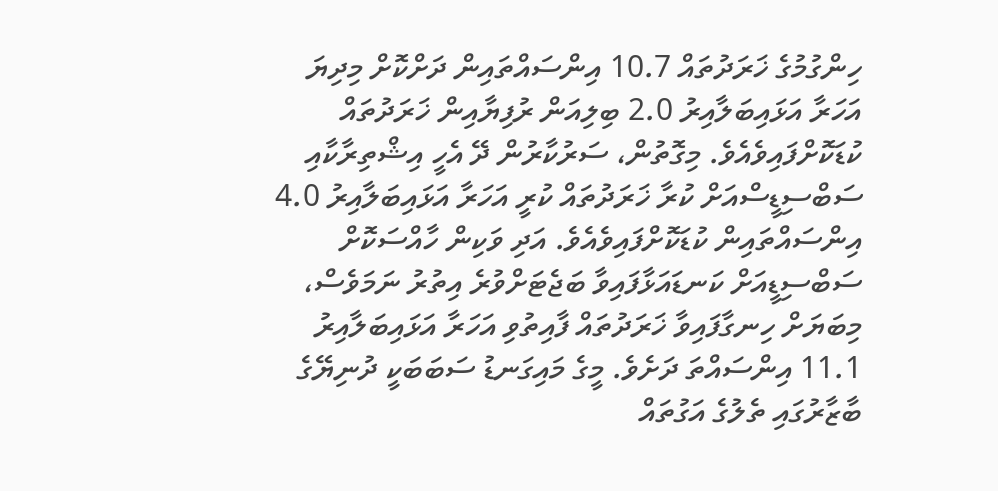ހިންގުމުގެ ޚަރަދުތައް 10.7 އިންސައްތައިން ދަށްކޮށް މިދިޔަ އަހަރާ އަޅައިބަލާއިރު 2.0 ބިލިއަން ރުފިޔާއިން ޚަރަދުތައް ކުޑަކޮށްފައިވެއެވެ. މިގޮތުން، ސަރުކާރުން ދޭ އެހީ އިޝްތިރާކާއި ސަބްސިޑީސްއަށް ކުރާ ޚަރަދުތައް ކުރީ އަހަރާ އަޅައިބަލާއިރު 4.0 އިންސައްތައިން ކުޑަކޮށްފައިވެއެވެ. އަދި ވަކިން ހާއްސަކޮށް ސަބްސިޑީއަށް ކަނޑައަޅާފައިވާ ބަޖެޓަށްވުރެ އިތުރު ނަމަވެސް، މިބަޔަށް ހިނގާފައިވާ ޚަރަދުތައް ފާއިތުވި އަހަރާ އަޅައިބަލާއިރު 11.1 އިންސައްތަ ދަށެވެ. މީގެ މައިގަނޑު ސަބަބަކީ ދުނިޔޭގެ ބާޒާރުގައި ތެލުގެ އަގުތައް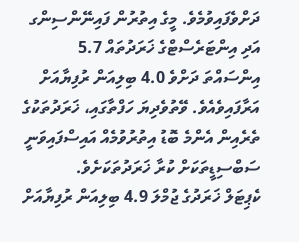ދަށްވެފައިވުމެވެ. މީގެ އިތުރުން ފައިނޭންސިންގ އަދި އިންޓަރެސްޓްގެ ޚަރަދުތައް 5.7 އިންސައްތަ ދަށްވެ 4.0 ބިލިއަން ރުފިޔާއަށް އަރާފައިވެއެވެ. ވޭތުވެދިޔަ ހަފްތާގައި، ޚަރަދުތަކުގެ ތެރެއިން އެންމެ ބޮޑު އިތުރުވުމެއް އައިސްފައިވަނީ ސަބްސިޑީތަކަށް ކުރާ ޚަރަދުތަކަށެވެ.
ކެޕިޓަލް ޚަރަދުގެ ޖުމްލަ 4.9 ބިލިއަން ރުފިޔާއަށް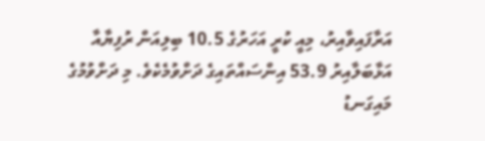އަރާފައިވާއިރު، މިއީ ކުރީ އަހަރުގެ 10.5 ބިލިއަން ރުފިޔާއާ އަޅާބަލާއިރު 53.9 އިންސައްތައިގެ ދަށްވުމެކެވެ. މި ދަށްވުމުގެ މައިގަނޑު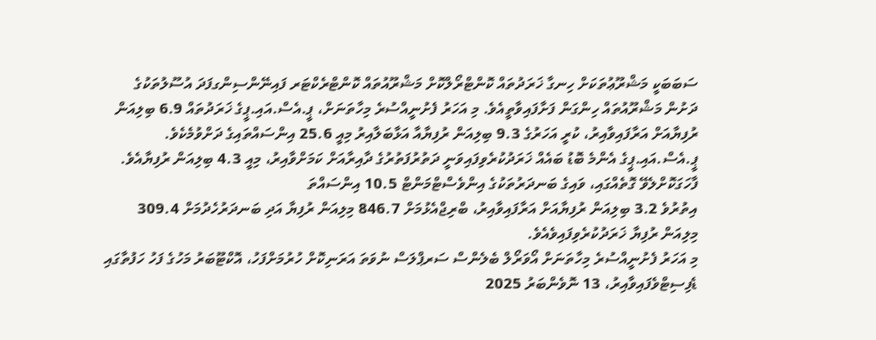ސަބަބަކީ މަޝްރޫޢުތަކަށް ހިނގާ ޚަރަދުތައް ކޮންޓްރޯލްކޮށް މަޝްރޫއުތައް ކޮންޓްރެކްޓަރ ފައިނޭންސިންގފަދަ އުސޫލުތަކުގެ ދަށުން މަޝްރޫއުތައް ހިންގަން ފަށާފައިވާތީއެވެ. މި އަހަރު ފެށުނީއްސުރެ މިހާތަނަށް، ޕީ.އެސް.އައި.ޕީގެ ޚަރަދުތައް 6.9 ބިލިއަން ރުފިޔާއަށް އަރާފައިވާއިރު، ކުރީ އަހަރުގެ 9.3 ބިލިއަން ރުފިޔާއާ އަޅާބަލާއިރު މިއީ 25.6 އިންސައްތައިގެ ދަށްވުމެކެވެ. ޕީ.އެސް.އައި.ޕީގެ އެންމެ ބޮޑު ބައެއް ޚަރަދުކުރެވިފައިވަނީ ދަތުރުފަތުރުގެ ދާއިރާއަށް ކަމަށްވާއިރު، މިއީ 4.3 ބިލިއަން ރުފިޔާއެވެ. ފާހަގަކޮށްލެވޭ ގޮތެއްގައި، ވައިގެ ބަނދަރުތަކުގެ އިންވެސްޓްމަންޓް 10.5 އިންސައްތަ
އިތުރުވެ 3.2 ބިލިއަން ރުފިޔާއަށް އަރާފައިވާއިރު، ބްރިޖްއެޅުމަށް 846.7 މިލިއަން ރުފިޔާ އަދި ބަނދަރުހެދުމަށް 309.4 މިލިއަން ރުފިޔާ ޚަރަދުކުރެވިފައިވެއެވެ.
މި އަހަރު ފެށުނީއްސުރެ މިހާތަނަށް އޯވަރޯލް ބެލެންސް ސަރޕްލަސް ނުވަތަ އަރަނިކޮށް ހުރުމަށްފަހު، އޮކްޓޫބަރު މަހުގެ ފަހު ހަފުތާގައި ޑެފިސިޓްވެފައިވާއިރު، 13 ނޮވެންބަރު 2025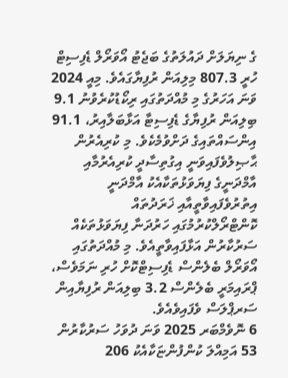ގެ ނިޔަލަށް ދައުލަތުގެ ބަޖެޓު އޯވަރޯލް ޑެފިސިޓް ހުރީ 807.3 މިލިއަން ރުފިޔާގައެވެ. މިއީ 2024 ވަނަ އަހަރުގެ މި މުއްދަތުގައި ރިކޯޑުކުރެވުނު 9.1 ބިލިއަން ރުފިޔާގެ ޑެފިސިޓާ އަޅާބަލާއިރު، 91.1 އިންސައްތައިގެ ދަށްވުމެކެވެ. މި ކުރިއެރުން ޙާޞިލުވެފައިވަނީ އިގުތިސާދީ ކުރިއެރުމާއި އާމްދަނީގެ ފިޔަވަޅުތަކާއެކު އާމްދަނީ އިތުރުވެފައިވާތީއާއި ޚަރަދުތައް ކޮންޓްރޯލްކުރުމުގައި ހަރުދަނާ ފިޔަވަޅުތަކެއް ސަރުކާރުން އަޅާފައިވާތީއެވެ. މި މުއްދަތުގައި އޯވަރޯލް ބެލެންސް ޑެފިސިޓްކޮށް ހުރި ނަމަވެސް، ޕްރައިމަރީ ބެލެންސް 3.2 ބިލިއަން ރުފިޔާއިން ސަރޕްލަސް ވެފައިވެއެވެ.
6 ނޮވެމްބަރ 2025 ވަނަ ދުވަހު ސަރުކާރުން 53 އަމިއްލަ ކުންފުންޏަކާއެކު 206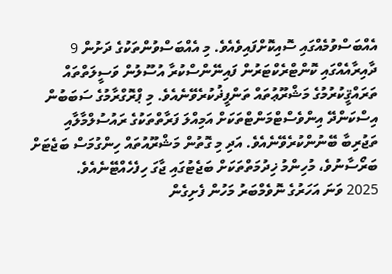އެއްބަސްވުމެއްގައި ސޮއިކޮށްފައިވެއެވެ. މި އެއްބަސްވުންތަކުގެ ދަށުން 9 ދާއިރާއެއްގައި ކޮންޓްރެކްޓަރުން ފައިނޭންސްކުރާ އުސޫލުން ވަސީލަތްތައް ތަރައްޤީކުރުމުގެ މަޝްރޫޢުތައް ތަންފީޛުކުރެވޭނެއެވެ. މި ޕްރޮގްރާމުގެ ސަބަބުން އިސްކަންދޭ އިންވެސްޓްމަންޓްތަކަށް އަމިއްލަ ފަރާތްތަކުގެ ރައުސުލްމާލާއި ތަޖުރިބާ ބޭނުންކުރެވޭނެއެވެ. އަދި މި ގޮތުން މަޝްރޫއުތައް ހިންގުމަސް ބަޖެޓަށް ބަރޯސާނުވެ، މުހިންމު ޚިދުމަތްތަކަށް ބަޖެޓުގައި ޖާގަ ހިފެހެއްޓޭނެއެވެ.
2025 ވަނަ އަހަރުގެ ނޮވެމްބަރު މަހުން ފެށިގެން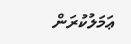ޢަމަލުކުރަން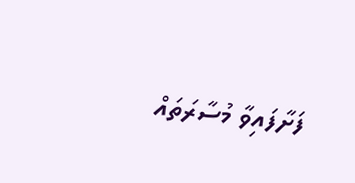ފަށާފައިވާ މުސާރަތައް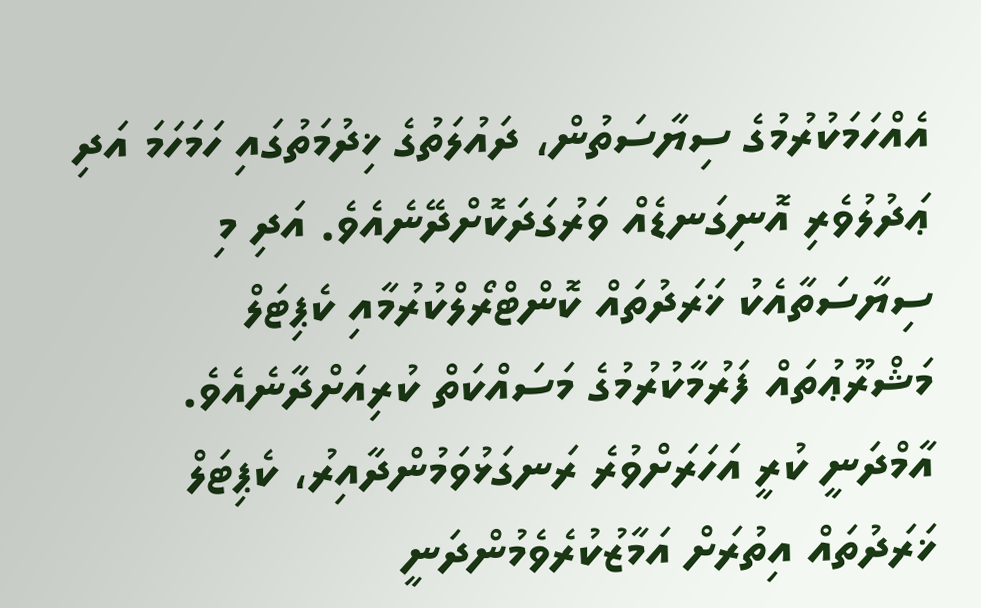އެއްހަމަކުރުމުގެ ސިޔާސަތުން، ދައުލަތުގެ ޚިދުމަތުގައި ހަމަހަމަ އަދި ޢަދުލުވެރި އޮނިގަނޑެއް ވަރުގަދަކޮށްދޭނެއެވެ. އަދި މި ސިޔާސަތާއެކު ޚަރަދުތައް ކޮންޓްރޯލްކުރުމާއި ކެޕިޓަލް މަޝްރޫޢުތައް ފަރުމާކުރުމުގެ މަސައްކަތް ކުރިއަށްދާނެއެވެ. އާމްދަނީ ކުރީ އަހަރަށްވުރެ ރަނގަޅުވަމުންދާއިރު، ކެޕިޓަލް ޚަރަދުތައް އިތުރަށް އަމާޒުކުރެވެމުންދަނީ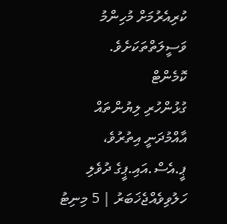ކުރިއެރުމަށް މުހިންމު ވަސީލަތްތަކަށެވެ.
ކޮމެންޓް
ގުޅުންހުރި ލިޔުންތައް
އާއްމުދަނީ އިތުރުވެ، ޕީ.އެސް.އައި.ޕީގެ ދުވެލި ހަލުވިވެއްޖެޚަބަރު | 5 މިނިޓު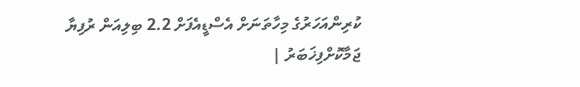ކުރިންއަހަރުގެ މިހާތަނަށް އެސްޑީއެފަށް 2.2 ބިލިއަން ރުފިޔާ ޖަމާކޮށްފިޚަބަރު |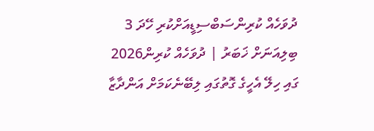ދުވަހެއް ކުރިންސަބްސިޑީއަށްކުރި ހޭދަ 3 ބިލިއަނަށް ޚަބަރު | ދުވަހެއް ކުރިން2026 ގައި ހިލޭ އެހީގެ ގޮތުގައި ލިބޭނެކަމަށް އަންދާޒާ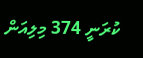ކުރަނީ 374 މިލިއަން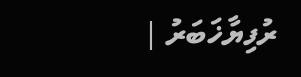ރުފިޔާޚަބަރު |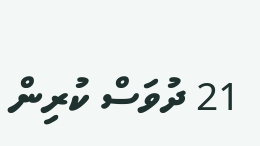21 ދުވަސް ކުރިން